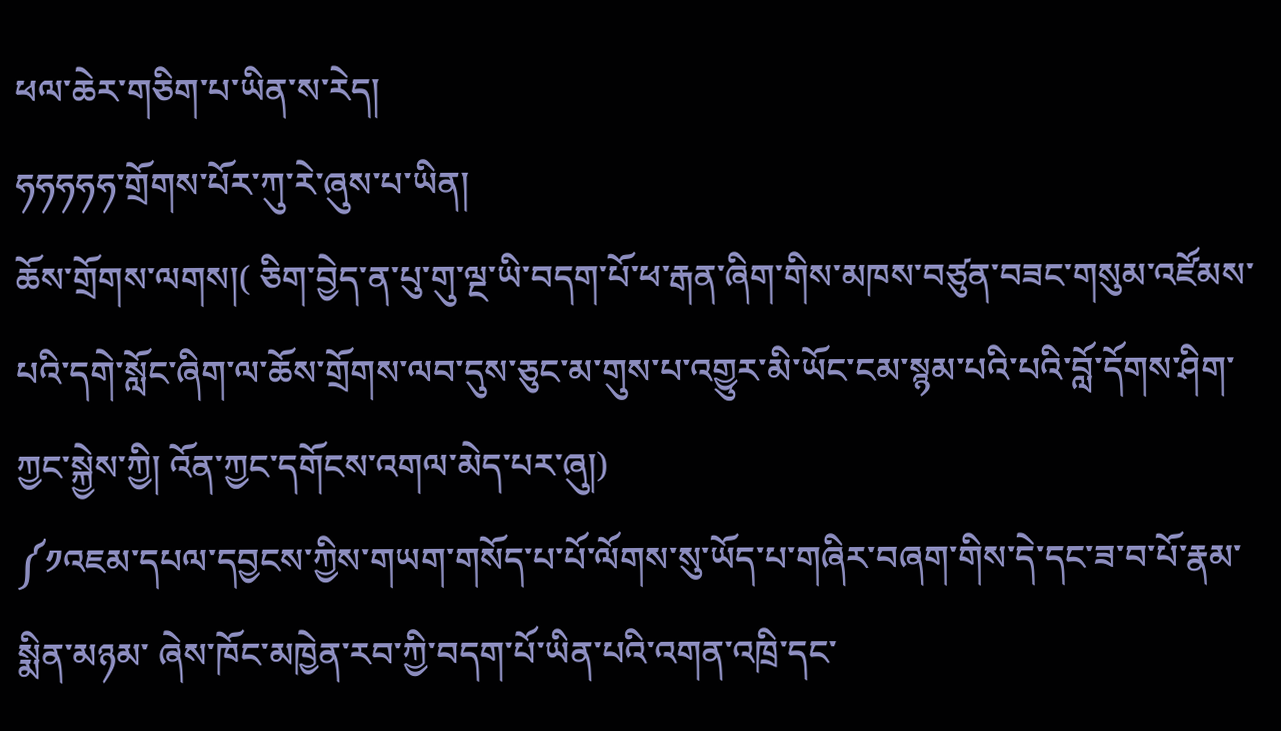ཕལ་ཆེར་གཅིག་པ་ཡིན་ས་རེད།
ཧཧཧཧཧ་གྲོགས་པོར་ཀུ་རེ་ཞུས་པ་ཡིན།
ཆོས་གྲོགས་ལགས།( ཅིག་བྱེད་ན་པུ་གུ་ལྔ་ཡི་བདག་པོ་ཕ་རྒན་ཞིག་གིས་མཁས་བཙུན་བཟང་གསུམ་འཛོམས་པའི་དགེ་སློང་ཞིག་ལ་ཆོས་གྲོགས་ལབ་དུས་ཅུང་མ་གུས་པ་འགྱུར་མི་ཡོང་ངམ་སྙམ་པའི་པའི་བློ་དོགས་ཤིག་ཀྱང་སྐྱེས་ཀྱི། འོན་ཀྱང་དགོངས་འགལ་མེད་པར་ཞུ།)
༼༡འཇམ་དཔལ་དབྱངས་ཀྱིས་གཡག་གསོད་པ་པོ་ལོགས་སུ་ཡོད་པ་གཞིར་བཞག་གིས་དེ་དང་ཟ་བ་པོ་རྣམ་སྨིན་མཉམ་ ཞེས་ཁོང་མཁྱེན་རབ་ཀྱི་བདག་པོ་ཡིན་པའི་འགན་འཁྲི་དང་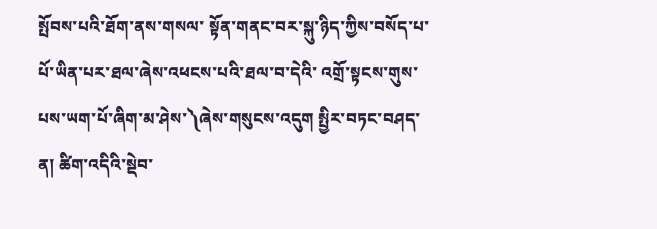སྤོབས་པའི་ཐོག་ནས་གསལ་ སྟོན་གནང་བར་སྐུ་ཉིད་ཀྱིས་བསོད་པ་པོ་ཡིན་པར་ཐལ་ཞེས་འཕངས་པའི་ཐལ་བ་དེའི་ འགྲོ་སྟངས་གུས་པས་ཡག་པོ་ཞིག་མ་ཤེས་༽ཞེས་གསུངས་འདུག སྤྱིར་བཏང་བཤད་ན། ཚིག་འདིའི་སྡེབ་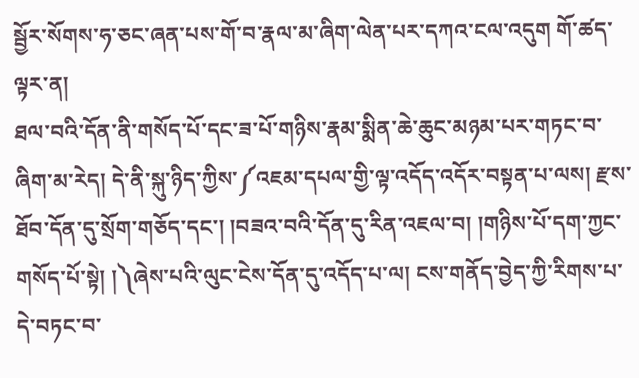སྦྱོར་སོགས་ཧ་ཅང་ཞན་པས་གོ་བ་རྣལ་མ་ཞིག་ལེན་པར་དཀའ་ངལ་འདུག གོ་ཚད་ལྟར་ན།
ཐལ་བའི་དོན་ནི་གསོད་པོ་དང་ཟ་པོ་གཉིས་རྣམ་སྨིན་ཆེ་ཆུང་མཉམ་པར་གཏང་བ་ཞིག་མ་རེད། དེ་ནི་སྐུ་ཉིད་ཀྱིས་༼འཇམ་དཔལ་གྱི་ལྟ་འདོད་འདོར་བསྟན་པ་ལས། རྫས་ཐོབ་དོན་དུ་སྲོག་གཅོད་དང་། །བཟའ་བའི་དོན་དུ་རིན་འཇལ་བ། །གཉིས་པོ་དག་ཀྱང་གསོད་པོ་སྟེ། །༽ཞེས་པའི་ལུང་ངེས་དོན་དུ་འདོད་པ་ལ། ངས་གནོད་བྱེད་ཀྱི་རིགས་པ་དེ་བཏང་བ་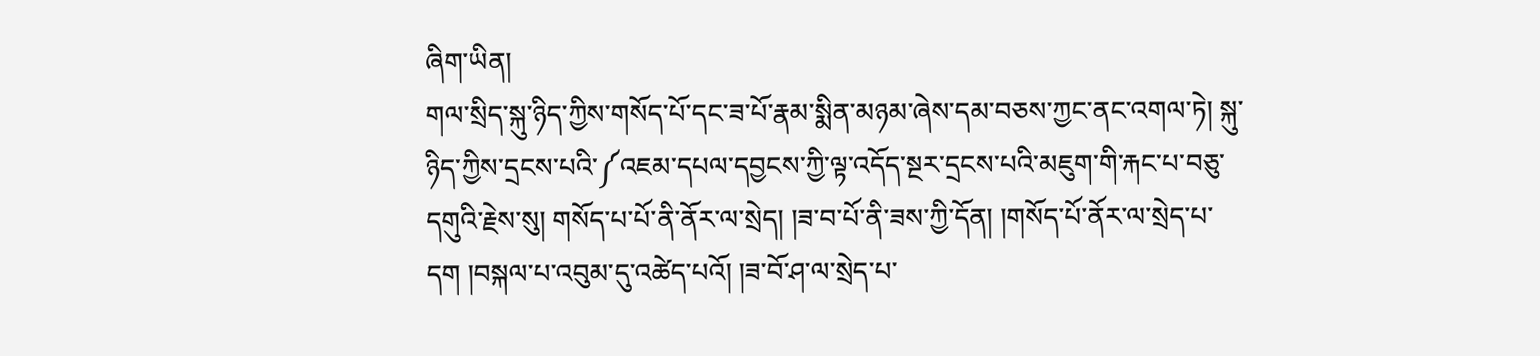ཞིག་ཡིན།
གལ་སྲིད་སྐུ་ཉིད་ཀྱིས་གསོད་པོ་དང་ཟ་པོ་རྣམ་སྨིན་མཉམ་ཞེས་དམ་བཅས་ཀྱང་ནང་འགལ་ཏེ། སྐུ་ཉིད་ཀྱིས་དྲངས་པའི་༼འཇམ་དཔལ་དབྱངས་ཀྱི་ལྟ་འདོད་སྔར་དྲངས་པའི་མཇུག་གི་རྐང་པ་བཅུ་དགུའི་རྗེས་སུ། གསོད་པ་པོ་ནི་ནོར་ལ་སྲེད། །ཟ་བ་པོ་ནི་ཟས་ཀྱི་དོན། །གསོད་པོ་ནོར་ལ་སྲེད་པ་དག །བསྐལ་པ་འབུམ་དུ་འཚེད་པའོ། །ཟ་བོ་ཤ་ལ་སྲེད་པ་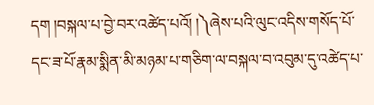དག །བསྐལ་པ་བྱེ་བར་འཚེད་པའོ། །༽ཞེས་པའི་ལུང་འདིས་གསོད་པོ་དང་ཟ་པོ་རྣམ་སྨིན་མི་མཉམ་པ་གཅིག་ལ་བསྐལ་བ་འབུམ་དུ་འཚེད་པ་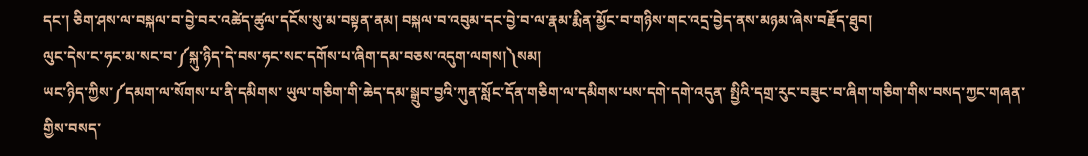དང་། ཅིག་ཤས་ལ་བསྐལ་བ་བྱེ་བར་འཚེད་ཚུལ་དངོས་སུ་མ་བསྟན་ནམ། བསྐལ་བ་འབུམ་དང་བྱེ་བ་ལ་རྣམ་རྨིན་མྱོང་བ་གཉིས་གང་འདྲ་བྱེད་ནས་མཉམ་ཞེས་བརྗོད་ཐུབ།
ལུང་དེས་ང་ཧང་མ་སང་བ་༼སྐུ་ཉིད་དེ་བས་ཧང་སང་དགོས་པ་ཞིག་དམ་བཅས་འདུག་ལགས།༽སམ།
ཡང་ཉིད་ཀྱིས་༼དམག་ལ་སོགས་པ་ནི་དམིགས་ ཡུལ་གཅིག་གི་ཆེད་དམ་སྒྲུབ་བྱའི་ཀུན་སློང་དོན་གཅིག་ལ་དམིགས་པས་དགེ་དགེ་འདུན་ སྤྱིའི་དགྲ་རུང་བཟུང་བ་ཞིག་གཅིག་གིས་བསད་ཀྱང་གཞན་གྱིས་བསད་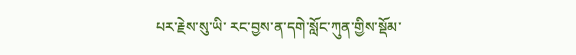པར་རྗེས་སུ་ཡི་ རང་བྱས་ན་དགེ་སློང་ཀུན་གྱིས་སྡོམ་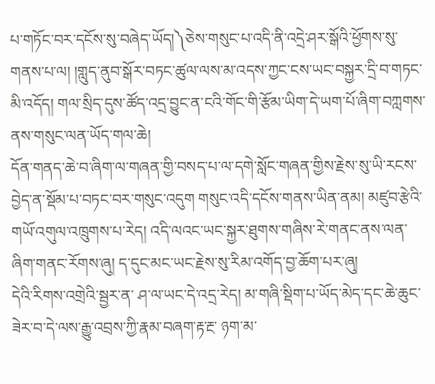པ་གཏོང་བར་དངོས་སུ་བཞེད་ཡོད།༽ཅེས་གསུང་པ་འདི་ནི་འདྲེ་ཤར་སྒོའི་ཕྱོགས་སུ་གནས་པ་ལ། །གླུད་ནུབ་སྒོར་བཏང་ཚུལ་ལས་མ་འདས་ཀྱང་ངས་ཡང་བསྐྱར་དྲི་བ་གཏང་མི་འདོད། གལ་སྲིད་དུས་ཚོད་འདྲ་བྱུང་ན་ངའི་གོང་གི་རྩོམ་ཡིག་དེ་ཡག་པོ་ཞིག་བཀླགས་ནས་གསུང་ལན་ཡོད་གལ་ཆེ།
དོན་གནད་ཆེ་བ་ཞིག་ལ་གཞན་གྱི་བསད་པ་ལ་དགེ་སློང་གཞན་གྱིས་རྗེས་སུ་ཡི་རངས་བྱེད་ན་སྡོམ་པ་བཏང་བར་གསུང་འདུག གསུང་འདི་དངོས་གནས་ཡིན་ནམ། མཛུབ་རྩེའི་གཡོ་འགུལ་འཁྲུགས་པ་རེད། འདི་ལའང་ཡང་སྐྱར་ཐུགས་གཞིས་རེ་གནང་ནས་ལན་ཞིག་གནང་རོགས་ཞུ། ད་དུང་མང་ཡང་རྗེས་སུ་རིམ་འགོད་བྱ་ཆོག་པར་ཞུ།
དེའི་རིགས་འགྲེའི་སྦྱར་ན་ ཤ་ལ་ཡང་དེ་འདྲ་རེད། མ་གཞི་སྡིག་པ་ཡོད་མེད་དང་ཆེ་ཆུང་ཟེར་བ་དེ་ལས་རྒྱུ་འབྲས་ཀྱི་རྣམ་བཞག་རྟ་རྔ་ ཉག་མ་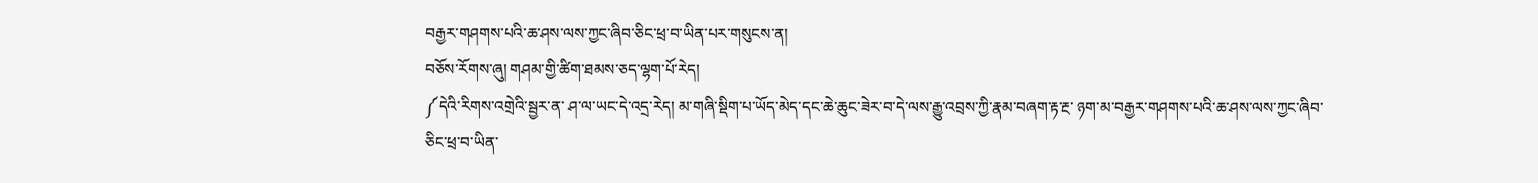བརྒྱར་གཤགས་པའི་ཆ་ཤས་ལས་ཀྱང་ཞིབ་ཅིང་ཕྲ་བ་ཡིན་པར་གསུངས་ན།
བཅོས་རོགས་ཞུ། གཤམ་གྱི་ཚིག་ཐམས་ཅད་ལྷག་པོ་རེད།
༼དེའི་རིགས་འགྲེའི་སྦྱར་ན་ ཤ་ལ་ཡང་དེ་འདྲ་རེད། མ་གཞི་སྡིག་པ་ཡོད་མེད་དང་ཆེ་ཆུང་ཟེར་བ་དེ་ལས་རྒྱུ་འབྲས་ཀྱི་རྣམ་བཞག་རྟ་རྔ་ ཉག་མ་བརྒྱར་གཤགས་པའི་ཆ་ཤས་ལས་ཀྱང་ཞིབ་ཅིང་ཕྲ་བ་ཡིན་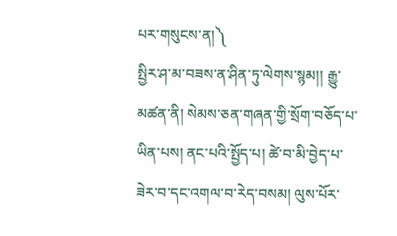པར་གསུངས་ན།༽
སྤྱིར་ཤ་མ་བཟས་ན་ཤིན་ཏུ་ལེགས་སྙམ།། རྒྱུ་མཚན་ནི། སེམས་ཅན་གཞན་གྱི་སྲོག་བཅོད་པ་ཡིན་པས། ནང་པའི་སྤྱོད་པ། ཚེ་བ་མི་བྱེད་པ་ཟེར་བ་དང་འགལ་བ་རེད་བསམ། ལུས་པོར་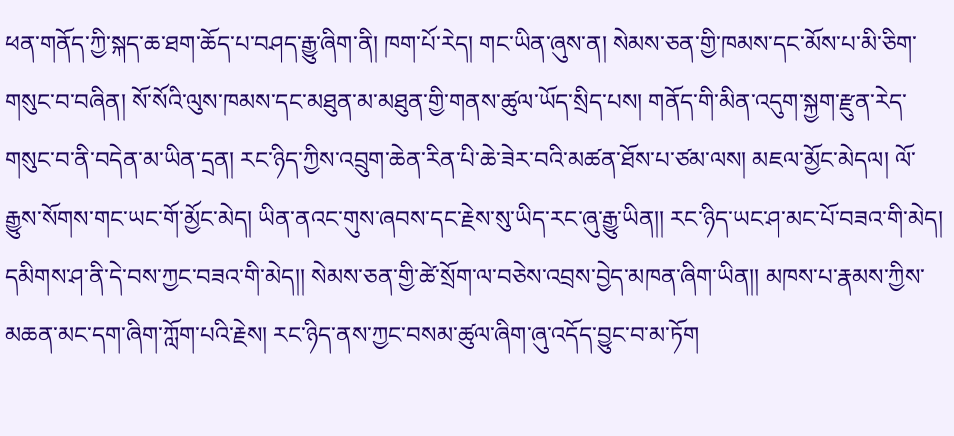ཕན་གནོད་ཀྱི་སྐད་ཆ་ཐག་ཆོད་པ་བཤད་རྒྱུ་ཞིག་ནི། ཁག་པོ་རེད། གང་ཡིན་ཞུས་ན། སེམས་ཅན་གྱི་ཁམས་དང་མོས་པ་མི་ཅིག་གསུང་བ་བཞིན། སོ་སོའི་ལུས་ཁམས་དང་མཐུན་མ་མཐུན་གྱི་གནས་ཚུལ་ཡོད་སྲིད་པས། གནོད་གི་མིན་འདུག་སྐྱག་རྫུན་རེད་གསུང་བ་ནི་བདེན་མ་ཡིན་དྲན། རང་ཉིད་ཀྱིས་འབྲུག་ཆེན་རིན་པི་ཆེ་ཟེར་བའི་མཚན་ཐོས་པ་ཙམ་ལས། མཇལ་མྱོང་མེདལ། ལོ་རྒྱུས་སོགས་གང་ཡང་གོ་མྱོང་མེད། ཡིན་ནའང་གུས་ཞབས་དང་རྗེས་སུ་ཡིད་རང་ཞུ་རྒྱུ་ཡིན།། རང་ཉིད་ཡང་ཤ་མང་པོ་བཟའ་གི་མེད། དམིགས་ཤ་ནི་དེ་བས་ཀྱང་བཟའ་གི་མེད།། སེམས་ཅན་གྱི་ཚེ་སྲོག་ལ་བཅེས་འབྲས་བྱེད་མཁན་ཞིག་ཡིན།། མཁས་པ་རྣམས་ཀྱིས་མཆན་མང་དག་ཞིག་ཀློག་པའི་རྗེས། རང་ཉིད་ནས་ཀྱང་བསམ་ཚུལ་ཞིག་ཞུ་འདོད་བྱུང་བ་མ་ཏོག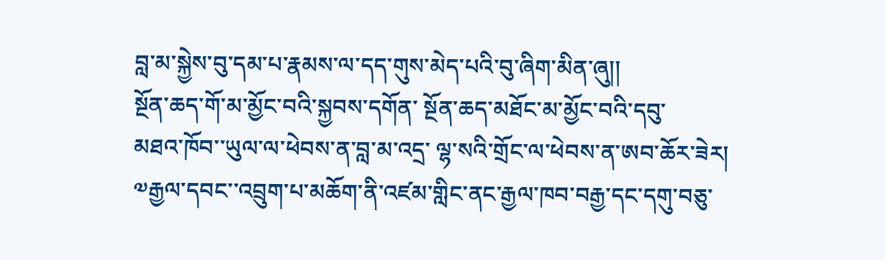བླ་མ་སྐྱེས་བུ་དམ་པ་རྣམས་ལ་དད་གུས་མེད་པའི་བུ་ཞིག་མིན་ཞུ།།
སྔོན་ཆད་གོ་མ་མྱོང་བའི་སྐྱབས་དགོན་ སྔོན་ཆད་མཐོང་མ་མྱོང་བའི་དབུ་
མཐའ་ཁོབ་་ཡུལ་ལ་ཕེབས་ན་བླ་མ་འདྲ་ ལྷ་སའི་གྲོང་ལ་ཕེབས་ན་ཨབ་ཆོར་ཟེར།
༧རྒྱལ་དབང་་འབྲུག་པ་མཆོག་ནི་འཛམ་གླིང་ནང་རྒྱལ་ཁབ་བརྒྱ་དང་དགུ་བཅུ་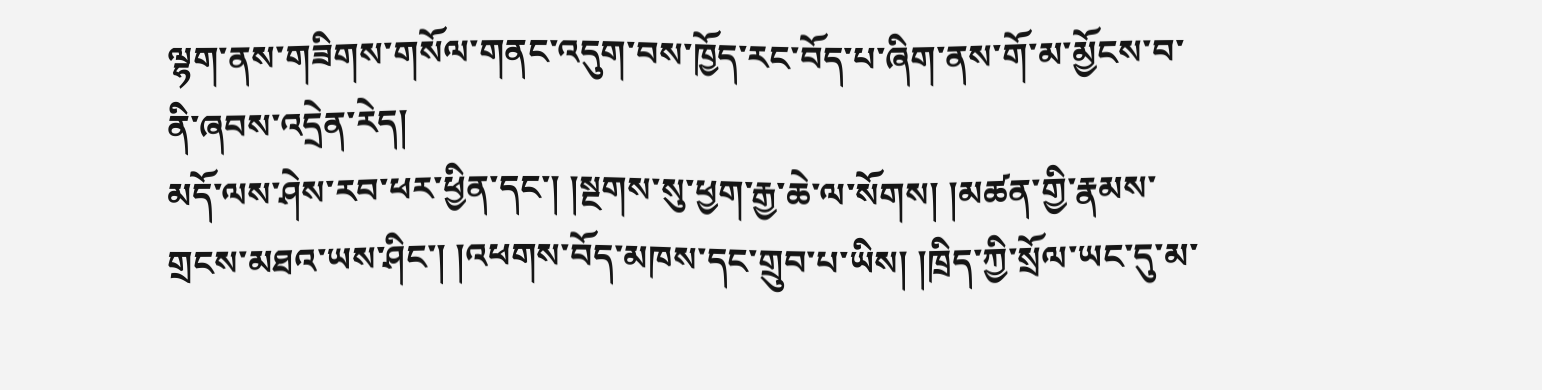ལྷག་ནས་གཟིགས་གསོལ་གནང་འདུག་བས་ཁྱོད་རང་བོད་པ་ཞིག་ནས་གོ་མ་མྱོངས་བ་ནི་ཞབས་འདྲེན་རེད།
མདོ་ལས་ཤེས་རབ་ཕར་ཕྱིན་དང་། །སྔགས་སུ་ཕྱག་རྒྱ་ཆེ་ལ་སོགས། །མཚན་གྱི་རྣམས་གྲངས་མཐའ་ཡས་ཤིང་། །འཕགས་བོད་མཁས་དང་གྲུབ་པ་ཡིས། །ཁྲིད་ཀྱི་སྲོལ་ཡང་དུ་མ་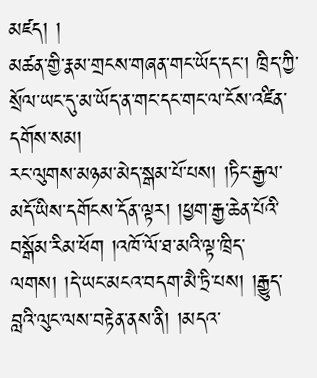མཛད། །
མཚན་གྱི་རྣམ་གྲངས་གཞན་གང་ཡོད་དང་། ཁྲིད་ཀྱི་སྲོལ་ཡང་དུ་མ་ཡོད་ན་གང་དང་གང་ལ་ངོས་འཛིན་དགོས་སམ།
རང་ལུགས་མཉམ་མེད་སྒམ་པོ་པས། །ཏིང་རྒྱལ་མདོ་ཡིས་དགོངས་དོན་ལྟར། །ཕྱག་རྒྱ་ཆེན་པོའི་བསྒོམ་རིམ་ཕོག །འཁོ་ལོ་ཐ་མའི་ལྟ་ཁྲིད་ལགས། །དེ་ཡང་མངའ་བདག་མཻ་ཏྲི་པས། །རྒྱུད་བླའི་ལུང་ལས་བརྟེན་ནས་ནི། །མདའ་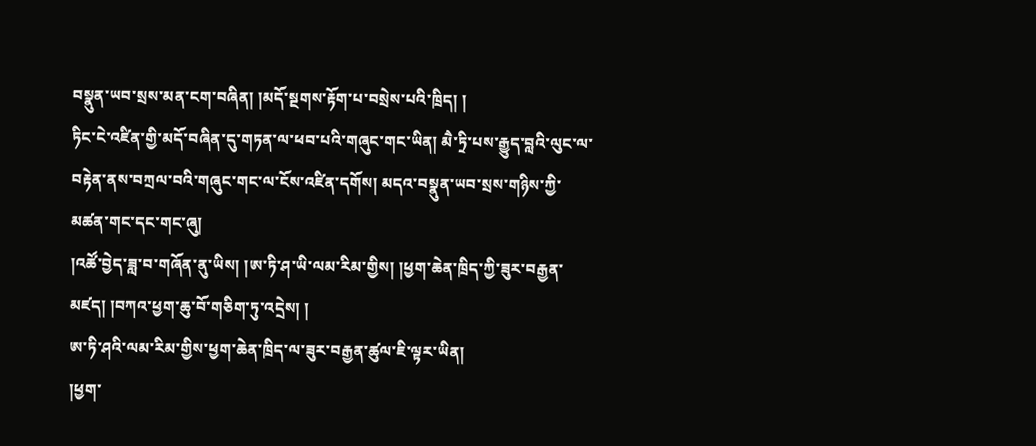བསྣུན་ཡབ་སྲས་མན་ངག་བཞིན། །མདོ་སྔགས་རྟོག་པ་བསྲེས་པའི་ཁྲིད། །
ཏིང་ངེ་འཛིན་གྱི་མདོ་བཞིན་དུ་གཏན་ལ་ཕབ་པའི་གཞུང་གང་ཡིན། མཻ་ཏྲི་པས་རྒྱུད་བླའི་ལུང་ལ་བརྟེན་ནས་བཀྲལ་བའི་གཞུང་གང་ལ་ངོས་འཛིན་དགོས། མདའ་བསྣུན་ཡབ་སྲས་གཉིས་ཀྱི་མཚན་གང་དང་གང་ཞུ།
།འཚོ་བྱེད་ཟླ་བ་གཞོན་ནུ་ཡིས། །ཨ་ཏི་ཤ་ཡི་ལམ་རིམ་གྱིས། །ཕྱག་ཆེན་ཁྲིད་ཀྱི་ཟུར་བརྒྱན་མཛད། །བཀའ་ཕྱག་ཆུ་བོ་གཅིག་ཏུ་འདྲེས། །
ཨ་ཏི་ཤའི་ལམ་རིམ་གྱིས་ཕྱག་ཆེན་ཁྲིད་ལ་ཟུར་བརྒྱན་ཚུལ་ཇི་ལྟར་ཡིན།
།ཕྱག་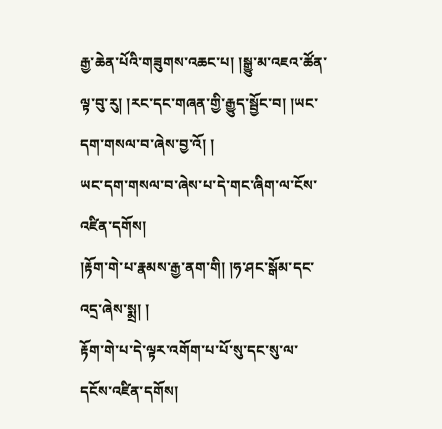རྒྱ་ཆེན་པོའི་གཟུགས་འཆང་པ། །སྒྱུ་མ་འཇའ་ཚོན་ལྟ་བུ་རུ། །རང་དང་གཞན་གྱི་རྒྱུད་སྦྱོང་བ། །ཡང་དག་གསལ་བ་ཞེས་བྱ་འོ། །
ཡང་དག་གསལ་བ་ཞེས་པ་དེ་གང་ཞིག་ལ་ངོས་འཛིན་དགོས།
།རྟོག་གེ་པ་རྣམས་རྒྱ་ནག་གི། །ཧ་ཤང་སྒོམ་དང་འདྲ་ཞེས་སྨྲ། །
རྟོག་གེ་པ་དེ་ལྟར་འགོག་པ་པོ་སུ་དང་སུ་ལ་དངོས་འཛིན་དགོས།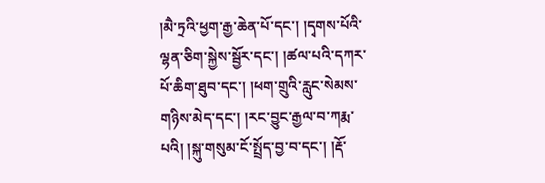།མཻ་ཏྲའི་ཕྱག་རྒྱ་ཆེན་པོ་དང་། །དྭགས་པོའི་ལྷན་ཅིག་སྐྱེས་སྦྱོར་དང་། །ཚལ་པའི་དཀར་པོ་ཆིག་ཐུབ་དང་། །ཕག་གྲུའི་རླུང་སེམས་གཉིས་མེད་དང་། །རང་བྱུང་རྒྱལ་བ་ཀརྨ་པའི། །སྐུ་གསུམ་ངོ་སྤྲོད་བྱ་བ་དང་། །རྡོ་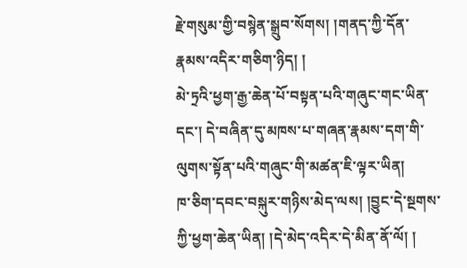རྗེ་གསུམ་གྱི་བསྙེན་སྒྲུབ་སོགས། །གནད་ཀྱི་དོན་རྣམས་འདིར་གཅིག་ཉིད། །
མེ་ཏྲའི་ཕྱག་རྒྱ་ཆེན་པོ་བསྟན་པའི་གཞུང་གང་ཡིན་དང་། དེ་བཞིན་དུ་མཁས་པ་གཞན་རྣམས་དག་གི་ལུགས་སྟོན་པའི་གཞུང་གི་མཚན་ཇི་ལྟར་ཡིན།
ཁ་ཅིག་དབང་བསྐུར་གཉིས་མེད་ལས། །བྱུང་དེ་སྔགས་ཀྱི་ཕྱག་ཆེན་ཡིན། །དེ་མེད་འདིར་དེ་མིན་ནོ་ལོ། །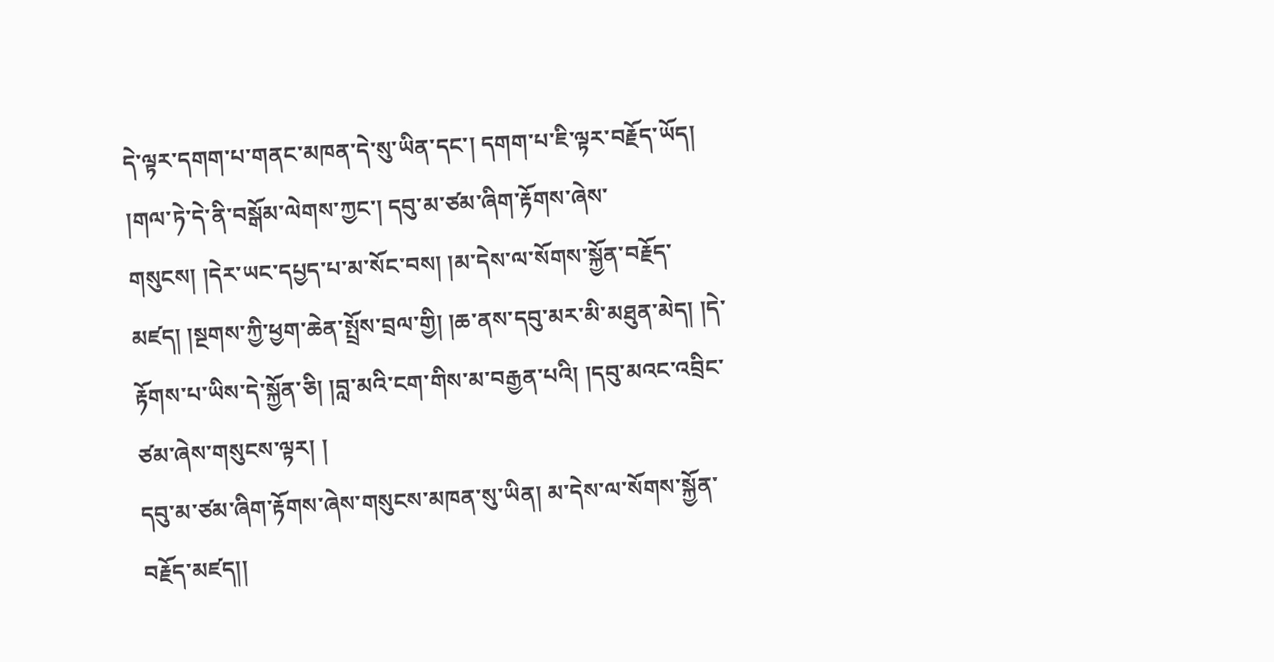དེ་ལྟར་དགག་པ་གནང་མཁན་དེ་སུ་ཡིན་དང་། དགག་པ་ཇི་ལྟར་བརྗོད་ཡོད།
།གལ་ཏེ་དེ་ནི་བསྒོམ་ལེགས་ཀྱང་། དབུ་མ་ཙམ་ཞིག་རྟོགས་ཞེས་གསུངས། །དེར་ཡང་དཔྱད་པ་མ་སོང་བས། །མ་དེས་ལ་སོགས་སྐྱོན་བརྗོད་མཛད། །སྔགས་ཀྱི་ཕྱག་ཆེན་སྤྲོས་བྲལ་གྱི། །ཆ་ནས་དབུ་མར་མི་མཐུན་མེད། །དེ་རྟོགས་པ་ཡིས་དེ་སྐྱོན་ཅི། །བླ་མའི་ངག་གིས་མ་བརྒྱན་པའི། །དབུ་མའང་འབྲིང་ཙམ་ཞེས་གསུངས་ལྟར། །
དབུ་མ་ཙམ་ཞིག་རྟོགས་ཞེས་གསུངས་མཁན་སུ་ཡིན། མ་དེས་ལ་སོགས་སྐྱོན་བརྗོད་མཛད།།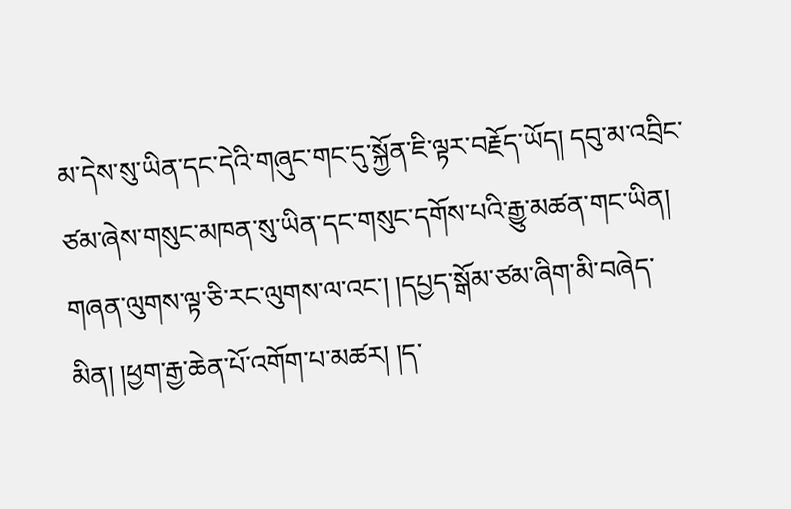མ་དེས་སུ་ཡིན་དང་དེའི་གཞུང་གང་དུ་སྐྱོན་ཇི་ལྟར་བརྗོད་ཡོད། དབུ་མ་འབྲིང་ཙམ་ཞེས་གསུང་མཁན་སུ་ཡིན་དང་གསུང་དགོས་པའི་རྒྱུ་མཚན་གང་ཡིན།
གཞན་ལུགས་ལྟ་ཅི་རང་ལུགས་ལ་འང་། །དཔྱད་སྒོམ་ཙམ་ཞིག་མི་བཞེད་མིན། །ཕྱག་རྒྱ་ཆེན་པོ་འགོག་པ་མཚར། །ད་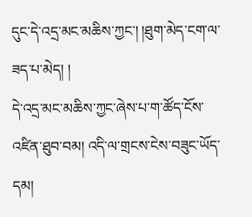དུང་དེ་འདྲ་མང་མཆིས་ཀྱང་། །ཐུག་མེད་ངག་ལ་ཟད་པ་མེད། །
དེ་འདྲ་མང་མཆིས་ཀྱང་ཞེས་པ་ག་ཚོད་ངོས་འཛིན་ཐུབ་བམ། འདི་ལ་གྲངས་ངེས་བཟུང་ཡོད་དམ།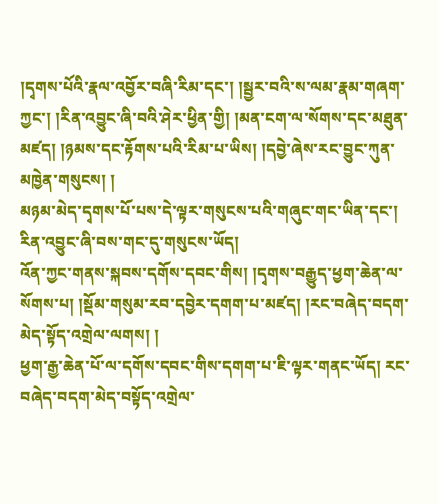།དྭགས་པོའི་རྣལ་འབྱོར་བཞི་རིམ་དང་། །སྦྱར་བའི་ས་ལམ་རྣམ་གཞག་ཀྱང་། །རིན་འབྱུང་ཞི་བའི་ཤེར་ཕྱིན་གྱི། །མན་ངག་ལ་སོགས་དང་མཐུན་མཛད། །ཉམས་དང་རྟོགས་པའི་རིམ་པ་ཡིས། །དབྱེ་ཞེས་རང་བྱུང་ཀུན་མཁྱེན་གསུངས། །
མཉམ་མེད་དྭགས་པོ་པས་དེ་ལྟར་གསུངས་པའི་གཞུང་གང་ཡིན་དང་། རིན་འབྱུང་ཞི་བས་གང་དུ་གསུངས་ཡོད།
འོན་ཀྱང་གནས་སྐབས་དགོས་དབང་གིས། །དྭགས་བརྒྱུད་ཕྱག་ཆེན་ལ་སོགས་པ། །སྡོམ་གསུམ་རབ་དབྱེར་དགག་པ་མཛད། །རང་བཞེད་བདག་མེད་སྟོད་འགྲེལ་ལགས། །
ཕྱག་རྒྱ་ཆེན་པོ་ལ་དགོས་དབང་གིས་དགག་པ་ཇི་ལྟར་གནང་ཡོད། རང་བཞེད་བདག་མེད་བསྟོད་འགྲེལ་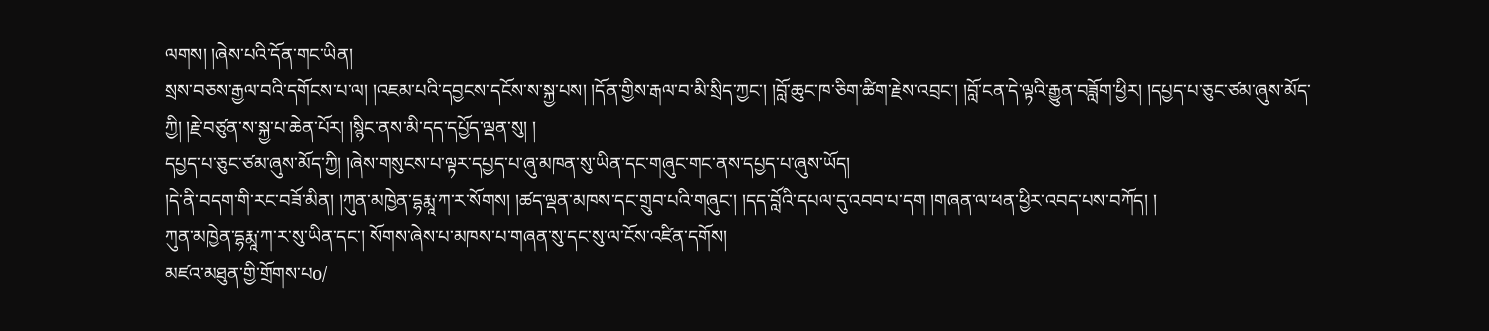ལགས། །ཞེས་པའི་དོན་གང་ཡིན།
སྲས་བཅས་རྒྱལ་བའི་དགོངས་པ་ལ། །འཇམ་པའི་དབྱངས་དངོས་ས་སྐྱ་པས། །དོན་གྱིས་རྒལ་བ་མི་སྲིད་ཀྱང་། །བློ་ཆུང་ཁ་ཅིག་ཚིག་རྗེས་འབྲང་། །བློ་ངན་དེ་ལྟའི་རྒྱུན་བཟློག་ཕྱིར། །དཔྱད་པ་ཅུང་ཙམ་ཞུས་མོད་ཀྱི། །རྗེ་བཙུན་ས་སྐྱ་པ་ཆེན་པོར། །སྙིང་ནས་མི་དད་དཔྱོད་ལྡན་སུ། །
དཔྱད་པ་ཅུང་ཙམ་ཞུས་མོད་ཀྱི། །ཞེས་གསུངས་པ་ལྟར་དཔྱད་པ་ཞུ་མཁན་སུ་ཡིན་དང་གཞུང་གང་ནས་དཔྱད་པ་ཞུས་ཡོད།
།དེ་ནི་བདག་གི་རང་བཟོ་མིན། །ཀུན་མཁྱེན་དྷརྨཱ་ཀ་ར་སོགས། །ཚད་ལྡན་མཁས་དང་གྲུབ་པའི་གཞུང་། །དད་བློའི་དཔལ་དུ་འབབ་པ་དག །གཞན་ལ་ཕན་ཕྱིར་འབད་པས་བཀོད། །
ཀུན་མཁྱེན་དྷརྨཱ་ཀ་ར་སུ་ཡིན་དང་། སོགས་ཞེས་པ་མཁས་པ་གཞན་སུ་དང་སུ་ལ་ངོས་འཛིན་དགོས།
མཛའ་མཐུན་གྱི་གྲོགས་པo/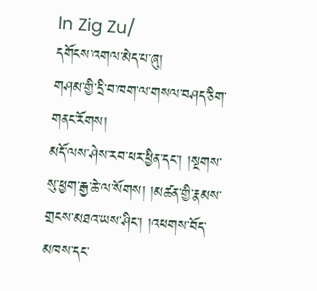ln Zig Zu/
དགོངས་འགལ་མེད་པ་ཞུ།
གཤམ་གྱི་དྲི་བ་ཁག་ལ་གསལ་བཤད་ཅིག་གནང་རོགས།
མདོ་ལས་ཤེས་རབ་ཕར་ཕྱིན་དང་། །སྔགས་སུ་ཕྱག་རྒྱ་ཆེ་ལ་སོགས། །མཚན་གྱི་རྣམས་གྲངས་མཐའ་ཡས་ཤིང་། །འཕགས་བོད་མཁས་དང་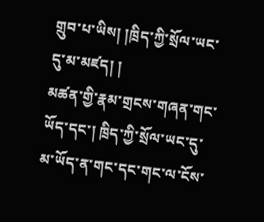གྲུབ་པ་ཡིས། །ཁྲིད་ཀྱི་སྲོལ་ཡང་དུ་མ་མཛད། །
མཚན་གྱི་རྣམ་གྲངས་གཞན་གང་ཡོད་དང་། ཁྲིད་ཀྱི་སྲོལ་ཡང་དུ་མ་ཡོད་ན་གང་དང་གང་ལ་ངོས་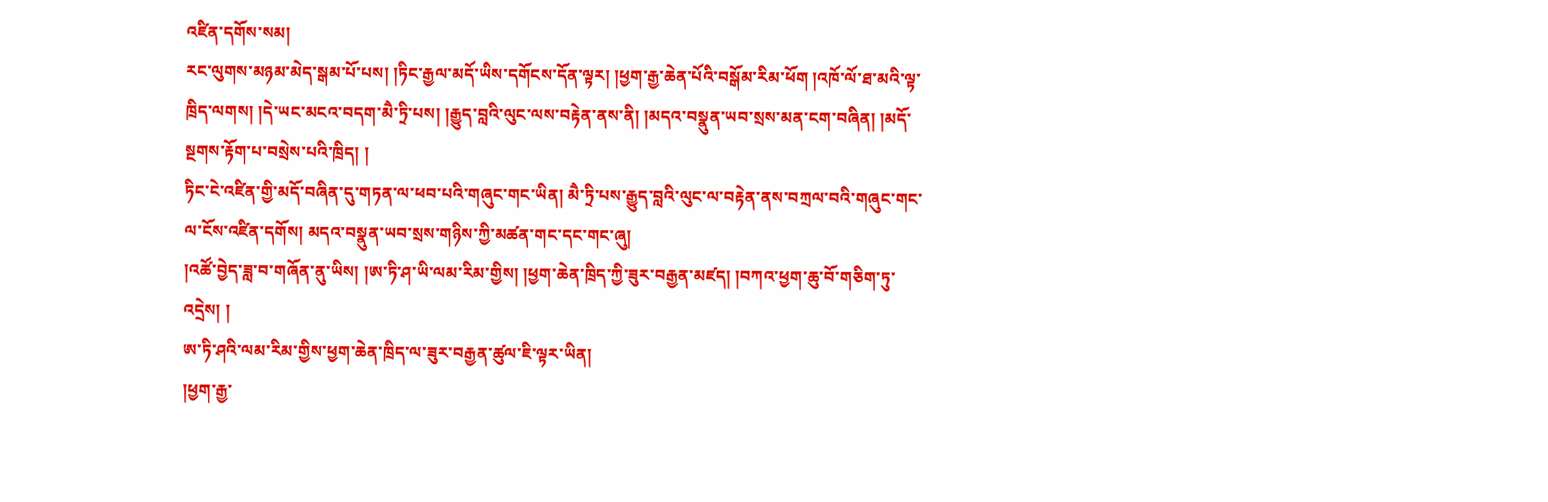འཛིན་དགོས་སམ།
རང་ལུགས་མཉམ་མེད་སྒམ་པོ་པས། །ཏིང་རྒྱལ་མདོ་ཡིས་དགོངས་དོན་ལྟར། །ཕྱག་རྒྱ་ཆེན་པོའི་བསྒོམ་རིམ་ཕོག །འཁོ་ལོ་ཐ་མའི་ལྟ་ཁྲིད་ལགས། །དེ་ཡང་མངའ་བདག་མཻ་ཏྲི་པས། །རྒྱུད་བླའི་ལུང་ལས་བརྟེན་ནས་ནི། །མདའ་བསྣུན་ཡབ་སྲས་མན་ངག་བཞིན། །མདོ་སྔགས་རྟོག་པ་བསྲེས་པའི་ཁྲིད། །
ཏིང་ངེ་འཛིན་གྱི་མདོ་བཞིན་དུ་གཏན་ལ་ཕབ་པའི་གཞུང་གང་ཡིན། མཻ་ཏྲི་པས་རྒྱུད་བླའི་ལུང་ལ་བརྟེན་ནས་བཀྲལ་བའི་གཞུང་གང་ལ་ངོས་འཛིན་དགོས། མདའ་བསྣུན་ཡབ་སྲས་གཉིས་ཀྱི་མཚན་གང་དང་གང་ཞུ།
།འཚོ་བྱེད་ཟླ་བ་གཞོན་ནུ་ཡིས། །ཨ་ཏི་ཤ་ཡི་ལམ་རིམ་གྱིས། །ཕྱག་ཆེན་ཁྲིད་ཀྱི་ཟུར་བརྒྱན་མཛད། །བཀའ་ཕྱག་ཆུ་བོ་གཅིག་ཏུ་འདྲེས། །
ཨ་ཏི་ཤའི་ལམ་རིམ་གྱིས་ཕྱག་ཆེན་ཁྲིད་ལ་ཟུར་བརྒྱན་ཚུལ་ཇི་ལྟར་ཡིན།
།ཕྱག་རྒྱ་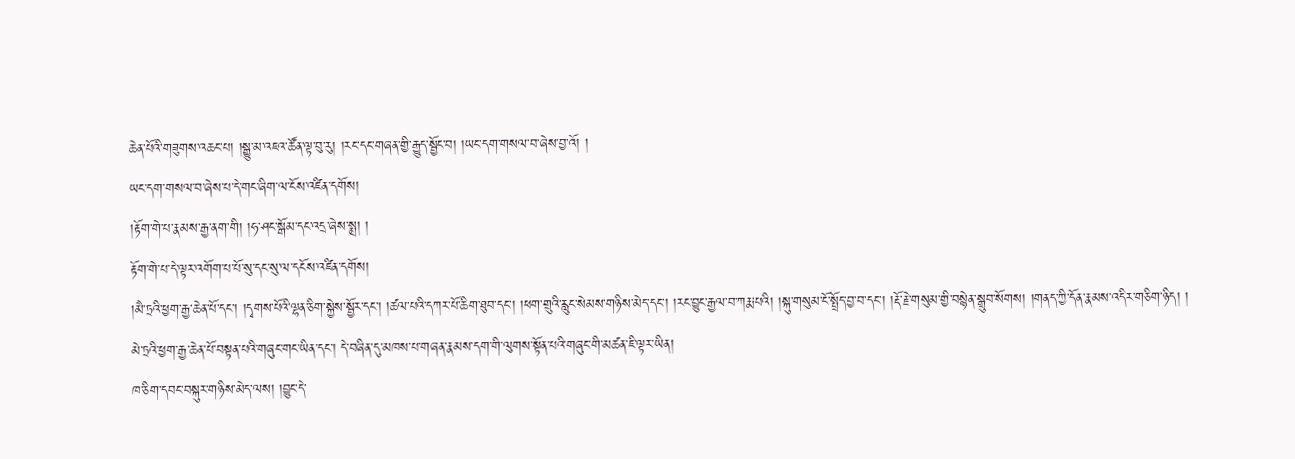ཆེན་པོའི་གཟུགས་འཆང་པ། །སྒྱུ་མ་འཇའ་ཚོན་ལྟ་བུ་རུ། །རང་དང་གཞན་གྱི་རྒྱུད་སྦྱོང་བ། །ཡང་དག་གསལ་བ་ཞེས་བྱ་འོ། །
ཡང་དག་གསལ་བ་ཞེས་པ་དེ་གང་ཞིག་ལ་ངོས་འཛིན་དགོས།
།རྟོག་གེ་པ་རྣམས་རྒྱ་ནག་གི། །ཧ་ཤང་སྒོམ་དང་འདྲ་ཞེས་སྨྲ། །
རྟོག་གེ་པ་དེ་ལྟར་འགོག་པ་པོ་སུ་དང་སུ་ལ་དངོས་འཛིན་དགོས།
།མཻ་ཏྲའི་ཕྱག་རྒྱ་ཆེན་པོ་དང་། །དྭགས་པོའི་ལྷན་ཅིག་སྐྱེས་སྦྱོར་དང་། །ཚལ་པའི་དཀར་པོ་ཆིག་ཐུབ་དང་། །ཕག་གྲུའི་རླུང་སེམས་གཉིས་མེད་དང་། །རང་བྱུང་རྒྱལ་བ་ཀརྨ་པའི། །སྐུ་གསུམ་ངོ་སྤྲོད་བྱ་བ་དང་། །རྡོ་རྗེ་གསུམ་གྱི་བསྙེན་སྒྲུབ་སོགས། །གནད་ཀྱི་དོན་རྣམས་འདིར་གཅིག་ཉིད། །
མེ་ཏྲའི་ཕྱག་རྒྱ་ཆེན་པོ་བསྟན་པའི་གཞུང་གང་ཡིན་དང་། དེ་བཞིན་དུ་མཁས་པ་གཞན་རྣམས་དག་གི་ལུགས་སྟོན་པའི་གཞུང་གི་མཚན་ཇི་ལྟར་ཡིན།
ཁ་ཅིག་དབང་བསྐུར་གཉིས་མེད་ལས། །བྱུང་དེ་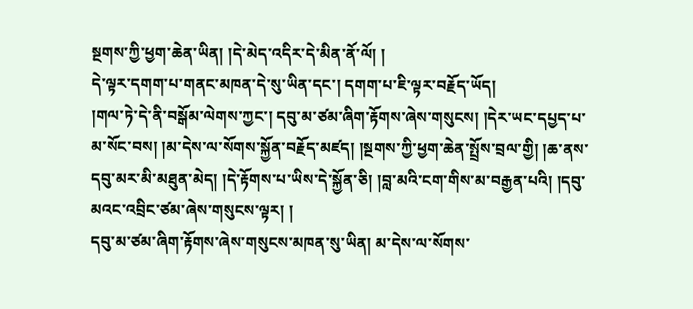སྔགས་ཀྱི་ཕྱག་ཆེན་ཡིན། །དེ་མེད་འདིར་དེ་མིན་ནོ་ལོ། །
དེ་ལྟར་དགག་པ་གནང་མཁན་དེ་སུ་ཡིན་དང་། དགག་པ་ཇི་ལྟར་བརྗོད་ཡོད།
།གལ་ཏེ་དེ་ནི་བསྒོམ་ལེགས་ཀྱང་། དབུ་མ་ཙམ་ཞིག་རྟོགས་ཞེས་གསུངས། །དེར་ཡང་དཔྱད་པ་མ་སོང་བས། །མ་དེས་ལ་སོགས་སྐྱོན་བརྗོད་མཛད། །སྔགས་ཀྱི་ཕྱག་ཆེན་སྤྲོས་བྲལ་གྱི། །ཆ་ནས་དབུ་མར་མི་མཐུན་མེད། །དེ་རྟོགས་པ་ཡིས་དེ་སྐྱོན་ཅི། །བླ་མའི་ངག་གིས་མ་བརྒྱན་པའི། །དབུ་མའང་འབྲིང་ཙམ་ཞེས་གསུངས་ལྟར། །
དབུ་མ་ཙམ་ཞིག་རྟོགས་ཞེས་གསུངས་མཁན་སུ་ཡིན། མ་དེས་ལ་སོགས་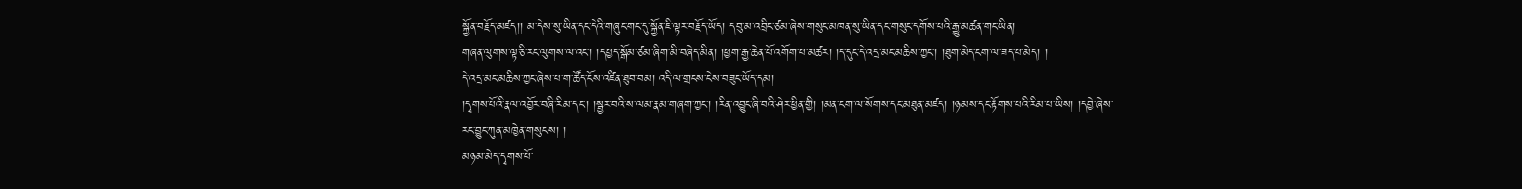སྐྱོན་བརྗོད་མཛད།། མ་དེས་སུ་ཡིན་དང་དེའི་གཞུང་གང་དུ་སྐྱོན་ཇི་ལྟར་བརྗོད་ཡོད། དབུ་མ་འབྲིང་ཙམ་ཞེས་གསུང་མཁན་སུ་ཡིན་དང་གསུང་དགོས་པའི་རྒྱུ་མཚན་གང་ཡིན།
གཞན་ལུགས་ལྟ་ཅི་རང་ལུགས་ལ་འང་། །དཔྱད་སྒོམ་ཙམ་ཞིག་མི་བཞེད་མིན། །ཕྱག་རྒྱ་ཆེན་པོ་འགོག་པ་མཚར། །ད་དུང་དེ་འདྲ་མང་མཆིས་ཀྱང་། །ཐུག་མེད་ངག་ལ་ཟད་པ་མེད། །
དེ་འདྲ་མང་མཆིས་ཀྱང་ཞེས་པ་ག་ཚོད་ངོས་འཛིན་ཐུབ་བམ། འདི་ལ་གྲངས་ངེས་བཟུང་ཡོད་དམ།
།དྭགས་པོའི་རྣལ་འབྱོར་བཞི་རིམ་དང་། །སྦྱར་བའི་ས་ལམ་རྣམ་གཞག་ཀྱང་། །རིན་འབྱུང་ཞི་བའི་ཤེར་ཕྱིན་གྱི། །མན་ངག་ལ་སོགས་དང་མཐུན་མཛད། །ཉམས་དང་རྟོགས་པའི་རིམ་པ་ཡིས། །དབྱེ་ཞེས་རང་བྱུང་ཀུན་མཁྱེན་གསུངས། །
མཉམ་མེད་དྭགས་པོ་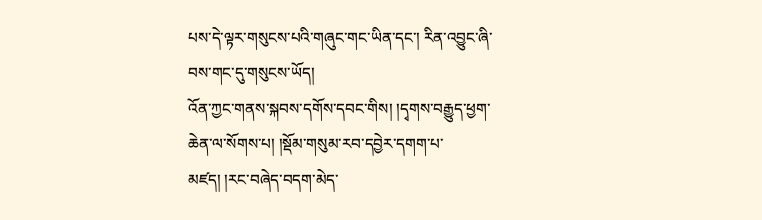པས་དེ་ལྟར་གསུངས་པའི་གཞུང་གང་ཡིན་དང་། རིན་འབྱུང་ཞི་བས་གང་དུ་གསུངས་ཡོད།
འོན་ཀྱང་གནས་སྐབས་དགོས་དབང་གིས། །དྭགས་བརྒྱུད་ཕྱག་ཆེན་ལ་སོགས་པ། །སྡོམ་གསུམ་རབ་དབྱེར་དགག་པ་མཛད། །རང་བཞེད་བདག་མེད་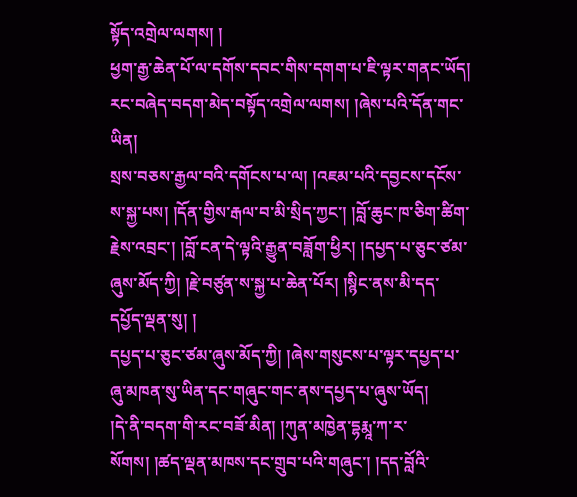སྟོད་འགྲེལ་ལགས། །
ཕྱག་རྒྱ་ཆེན་པོ་ལ་དགོས་དབང་གིས་དགག་པ་ཇི་ལྟར་གནང་ཡོད། རང་བཞེད་བདག་མེད་བསྟོད་འགྲེལ་ལགས། །ཞེས་པའི་དོན་གང་ཡིན།
སྲས་བཅས་རྒྱལ་བའི་དགོངས་པ་ལ། །འཇམ་པའི་དབྱངས་དངོས་ས་སྐྱ་པས། །དོན་གྱིས་རྒལ་བ་མི་སྲིད་ཀྱང་། །བློ་ཆུང་ཁ་ཅིག་ཚིག་རྗེས་འབྲང་། །བློ་ངན་དེ་ལྟའི་རྒྱུན་བཟློག་ཕྱིར། །དཔྱད་པ་ཅུང་ཙམ་ཞུས་མོད་ཀྱི། །རྗེ་བཙུན་ས་སྐྱ་པ་ཆེན་པོར། །སྙིང་ནས་མི་དད་དཔྱོད་ལྡན་སུ། །
དཔྱད་པ་ཅུང་ཙམ་ཞུས་མོད་ཀྱི། །ཞེས་གསུངས་པ་ལྟར་དཔྱད་པ་ཞུ་མཁན་སུ་ཡིན་དང་གཞུང་གང་ནས་དཔྱད་པ་ཞུས་ཡོད།
།དེ་ནི་བདག་གི་རང་བཟོ་མིན། །ཀུན་མཁྱེན་དྷརྨཱ་ཀ་ར་སོགས། །ཚད་ལྡན་མཁས་དང་གྲུབ་པའི་གཞུང་། །དད་བློའི་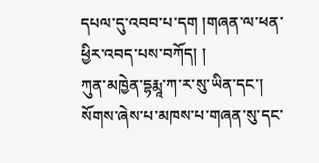དཔལ་དུ་འབབ་པ་དག །གཞན་ལ་ཕན་ཕྱིར་འབད་པས་བཀོད། །
ཀུན་མཁྱེན་དྷརྨཱ་ཀ་ར་སུ་ཡིན་དང་། སོགས་ཞེས་པ་མཁས་པ་གཞན་སུ་དང་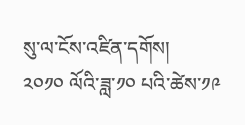སུ་ལ་ངོས་འཛིན་དགོས།
༢༠༡༠ ལོའི་ཟླ་༡༠ པའི་ཚེས་༡༩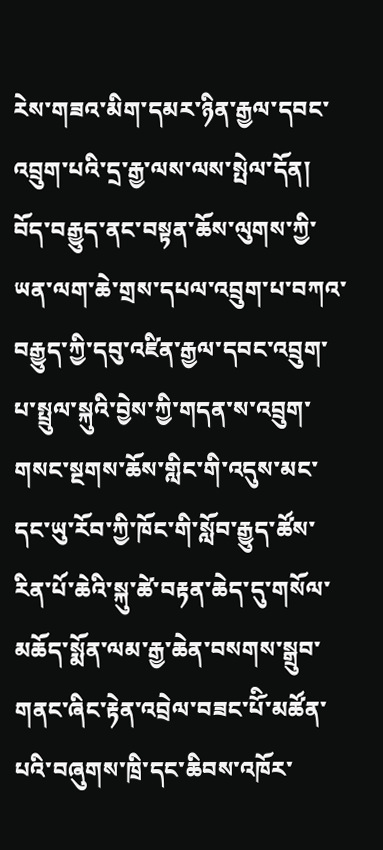རེས་གཟའ་མིག་དམར་ཉིན་རྒྱལ་དབང་འབྲུག་པའི་དྲ་རྒྱ་ལས་ལས་སྤེལ་དོན། བོད་བརྒྱུད་ནང་བསྟན་ཆོས་ལུགས་ཀྱི་ཡན་ལག་ཆེ་གྲས་དཔལ་འབྲུག་པ་བཀའ་བརྒྱུད་ཀྱི་དབུ་འཛིན་རྒྱལ་དབང་འབྲུག་པ་སྤྲུལ་སྐུའི་བྱེས་ཀྱི་གདན་ས་འབྲུག་གསང་སྔགས་ཆོས་གླིང་གི་འདུས་མང་དང་ཡུ་རོབ་ཀྱི་ཁོང་གི་སློབ་རྒྱུད་ཚོས་རིན་པོ་ཆེའི་སྐུ་ཚེ་བརྟན་ཆེད་དུ་གསོལ་མཆོད་སྨོན་ལམ་རྒྱ་ཆེན་བསགས་སྒྲུབ་གནང་ཞིང་རྟེན་འབྲེལ་བཟང་པོི་མཚོན་པའི་བཞུགས་ཁྲི་དང་ཆིབས་འཁོར་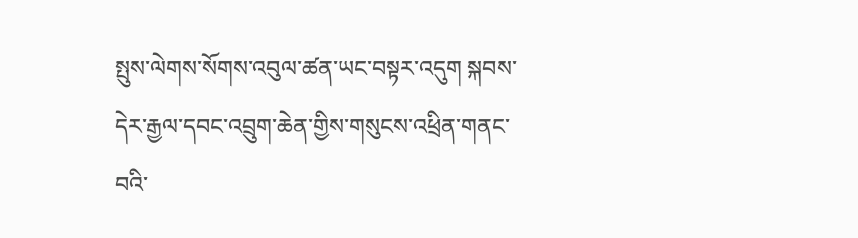སྤུས་ལེགས་སོགས་འབུལ་ཚན་ཡང་བསྟར་འདུག སྐབས་དེར་རྒྱལ་དབང་འབྲུག་ཆེན་གྱིས་གསུངས་འཕྲིན་གནང་བའི་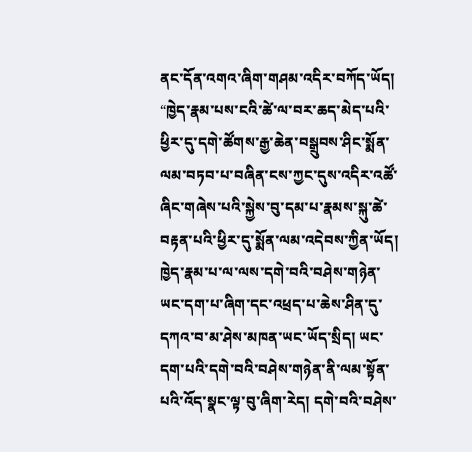ནང་དོན་འགའ་ཞིག་གཤམ་འདིར་བཀོད་ཡོད།
“ཁྱེད་རྣམ་པས་ངའི་ཚེ་ལ་བར་ཆད་མེད་པའི་ཕྱིར་དུ་དགེ་ཚོགས་རྒྱ་ཆེན་བསྒྲུབས་ཤིང་སྨོན་ལམ་བཏབ་པ་བཞིན་ངས་ཀྱང་དུས་འདིར་འཚོ་ཞིང་གཞེས་པའི་སྐྱེས་བུ་དམ་པ་རྣམས་སྐུ་ཚེ་བརྟན་པའི་ཕྱིར་དུ་སྨོན་ལམ་འདེབས་ཀྱིན་ཡོད། ཁྱེད་རྣམ་པ་ལ་ལས་དགེ་བའི་བཤེས་གཉེན་ཡང་དག་པ་ཞིག་དང་འཕྲད་པ་ཆེས་ཤིན་དུ་དཀའ་བ་མ་ཤེས་མཁན་ཡང་ཡོད་སྲིད། ཡང་དག་པའི་དགེ་བའི་བཤེས་གཉེན་ནི་ལམ་སྟོན་པའི་འོད་སྣང་ལྟ་བུ་ཞིག་རེད། དགེ་བའི་བཤེས་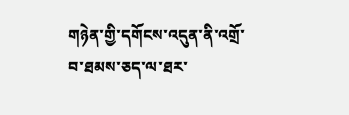གཉེན་གྱི་དགོངས་འདུན་ནི་འགྲོ་བ་ཐམས་ཅད་ལ་ཐར་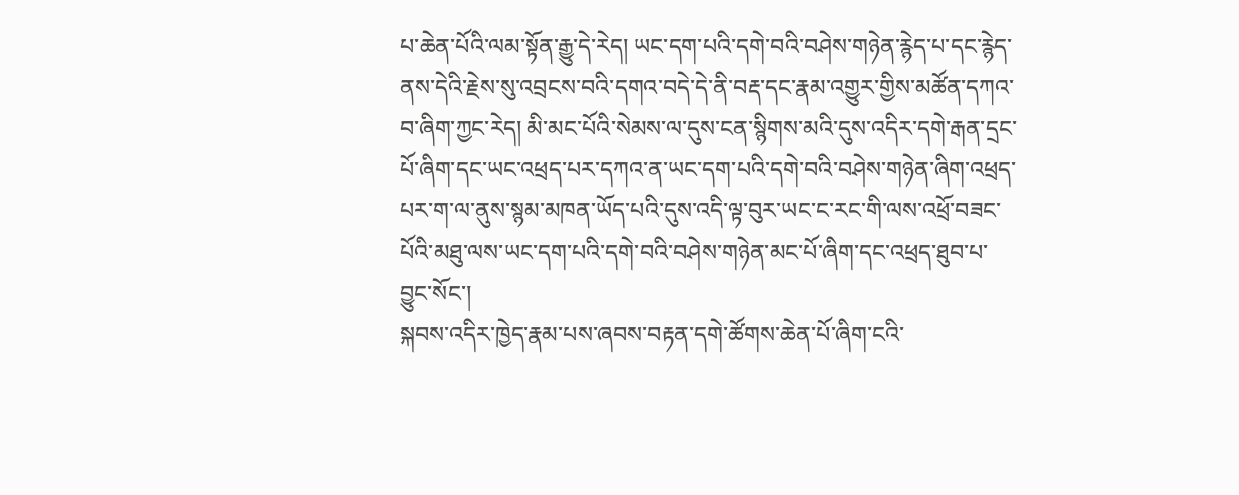པ་ཆེན་པོའི་ལམ་སྟོན་རྒྱུ་དེ་རེད། ཡང་དག་པའི་དགེ་བའི་བཤེས་གཉེན་རྙེད་པ་དང་རྙེད་ནས་དེའི་རྗེས་སུ་འབྲངས་བའི་དགའ་བདེ་དེ་ནི་བརྡ་དང་རྣམ་འགྱུར་གྱིས་མཚོན་དཀའ་བ་ཞིག་ཀྱང་རེད། མི་མང་པོའི་སེམས་ལ་དུས་ངན་སྙིགས་མའི་དུས་འདིར་དགེ་རྒན་དྲང་པོ་ཞིག་དང་ཡང་འཕྲད་པར་དཀའ་ན་ཡང་དག་པའི་དགེ་བའི་བཤེས་གཉེན་ཞིག་འཕྲད་པར་ག་ལ་ནུས་སྙམ་མཁན་ཡོད་པའི་དུས་འདི་ལྟ་བུར་ཡང་ང་རང་གི་ལས་འཕྲོ་བཟང་པོའི་མཐུ་ལས་ཡང་དག་པའི་དགེ་བའི་བཤེས་གཉེན་མང་པོ་ཞིག་དང་འཕྲད་ཐུབ་པ་བྱུང་སོང་།
སྐབས་འདིར་ཁྱེད་རྣམ་པས་ཞབས་བརྟན་དགེ་ཚོགས་ཆེན་པོ་ཞིག་ངའི་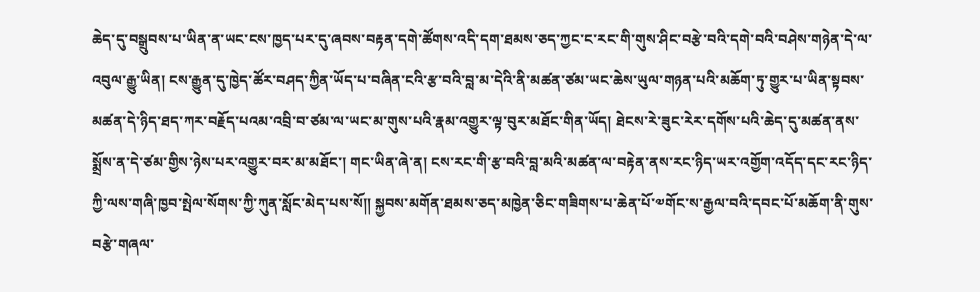ཆེད་དུ་བསྒྲུབས་པ་ཡིན་ན་ཡང་ངས་ཁྱད་པར་དུ་ཞབས་བརྟན་དགེ་ཚོགས་འདི་དག་ཐམས་ཅད་ཀྱང་ང་རང་གི་གུས་ཤིང་བརྩེ་བའི་དགེ་བའི་བཤེས་གཉེན་དེ་ལ་འབུལ་རྒྱུ་ཡིན། ངས་རྒྱུན་དུ་ཁྱེད་ཚོར་བཤད་ཀྱིན་ཡོད་པ་བཞིན་ངའི་རྩ་བའི་བླ་མ་དེའི་ནི་མཚན་ཙམ་ཡང་ཆེས་ཡུལ་གཉན་པའི་མཆོག་ཏུ་གྱུར་པ་ཡིན་སྟབས་མཚན་དེ་ཉིད་ཐད་ཀར་བརྗོད་པའམ་འབྲི་བ་ཙམ་ལ་ཡང་མ་གུས་པའི་རྣམ་འགྱུར་ལྟ་བུར་མཐོང་གིན་ཡོད། ཐེངས་རེ་ཟུང་རེར་དགོས་པའི་ཆེད་དུ་མཚན་ནས་སྨྲོས་ན་དེ་ཙམ་གྱིས་ཉེས་པར་འགྱུར་བར་མ་མཐོང་། གང་ཡིན་ཞེ་ན། ངས་རང་གི་རྩ་བའི་བླ་མའི་མཚན་ལ་བརྟེན་ནས་རང་ཉིད་ཡར་འགྱོག་འདོད་དང་རང་ཉིད་ཀྱི་ལས་གཞི་ཁྱབ་སྤེལ་སོགས་ཀྱི་ཀུན་སློང་མེད་པས་སོ༎ སྐྱབས་མགོན་ཐམས་ཅད་མཁྱེན་ཅིང་གཟིགས་པ་ཆེན་པོ་༧གོང་ས་རྒྱལ་བའི་དབང་པོ་མཆོག་ནི་གུས་བརྩེ་གཞལ་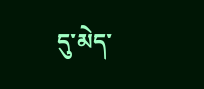དུ་མེད་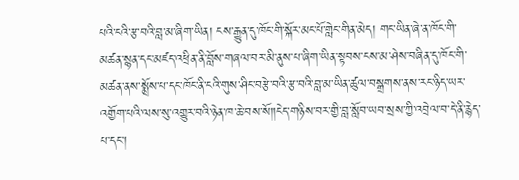པའི་ངའི་རྩ་བའི་བླ་མ་ཞིག་ཡིན། ངས་རྒྱུན་དུ་ཁོང་གི་སྐོར་མང་པོ་གླེང་གིན་མེད། གང་ཡིན་ཞེ་ན་ཁོང་གི་མཚན་སྙན་དང་མཛད་འཕྲིན་ནི་བློས་གཞལ་བར་མི་ནུས་པ་ཞིག་ཡིན་སྟབས་ངས་མ་ཤེས་བཞིན་དུ་ཁོང་གི་མཚན་ནས་སྨྲོས་པ་དང་ཁོང་ནི་ངའི་གུས་ཤིང་བརྩེ་བའི་རྩ་བའི་བླ་མ་ཡིན་ཚུལ་བསྒྲགས་ནས་རང་ཉིད་ཡར་འགྱོག་པའི་ལས་སུ་འགྱུར་བའི་ཉེན་ཁ་ཆེ་བས་སོ༎ངེད་གཉིས་བར་གྱི་བླ་སློབ་ཡབ་སྲས་ཀྱི་འབྲེལ་བ་དེ་ནི་རྙེད་པ་དང་།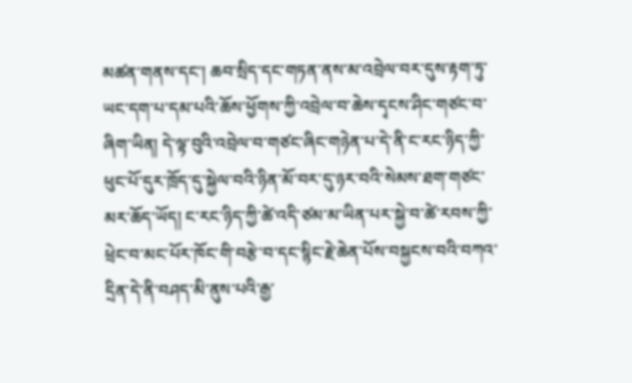མཚན་གནས་དང་། ཆབ་སྲིད་དང་གཏན་ནས་མ་འབྲེལ་བར་དུས་རྟག་ཏུ་ཡང་དག་པ་དམ་པའི་ཆོས་ཕྱོགས་ཀྱི་འབྲེལ་བ་ཆེས་དྭངས་ཤིང་གཙང་བ་ཞིག་ཡིན། དེ་ལྟ་བུའི་འབྲེལ་བ་གཙང་ཞིང་གཉེན་པ་དེ་ནི་ང་རང་ཉིད་ཀྱི་ཕུང་པོ་དུར་ཁྲོད་དུ་སྐྱེལ་བའི་ཉིན་མོ་བར་དུ་ཉར་བའི་སེམས་ཐག་གཙང་མར་ཆོད་ཡོད། ང་རང་ཉིད་ཀྱི་ཚེ་འདི་ཙམ་མ་ཡིན་པར་སྐྱེ་བ་ཚེ་རབས་ཀྱི་ཕྲེང་བ་མང་པོར་ཁོང་གི་བརྩེ་བ་དང་སྙིང་རྗེ་ཆེན་པོས་བསྐྱངས་བའི་བཀའ་དྲིན་དེ་ནི་བཤད་མི་ནུས་པའི་རྒྱ་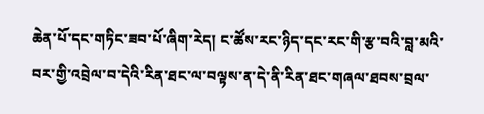ཆེན་པོ་དང་གཏིང་ཟབ་པོ་ཞིག་རེད། ང་ཚོས་རང་ཉིད་དང་རང་གི་རྩ་བའི་བླ་མའི་བར་གྱི་འབྲེལ་བ་དེའི་རིན་ཐང་ལ་བལྟས་ན་དེ་ནི་རིན་ཐང་གཞལ་ཐབས་བྲལ་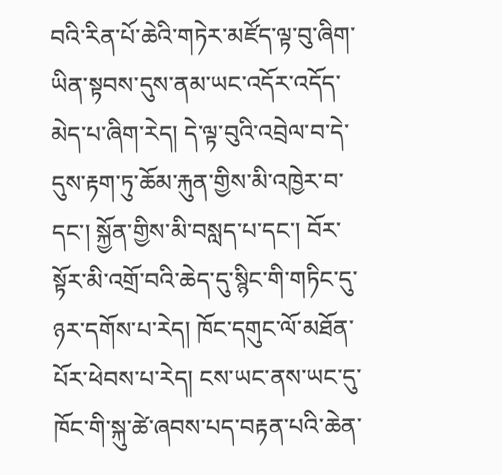བའི་རིན་པོ་ཆེའི་གཏེར་མཛོད་ལྟ་བུ་ཞིག་ཡིན་སྟབས་དུས་ནམ་ཡང་འདོར་འདོད་མེད་པ་ཞིག་རེད། དེ་ལྟ་བུའི་འབྲེལ་བ་དེ་དུས་རྟག་ཏུ་ཆོམ་རྐུན་གྱིས་མི་འཁྱེར་བ་དང་། སྐྱོན་གྱིས་མི་བསླད་པ་དང་། བོར་སྟོར་མི་འགྲོ་བའི་ཆེད་དུ་སྙིང་གི་གཏིང་དུ་ཉར་དགོས་པ་རེད། ཁོང་དགུང་ལོ་མཐོན་པོར་ཕེབས་པ་རེད། ངས་ཡང་ནས་ཡང་དུ་ཁོང་གི་སྐུ་ཚེ་ཞབས་པད་བརྟན་པའི་ཆེན་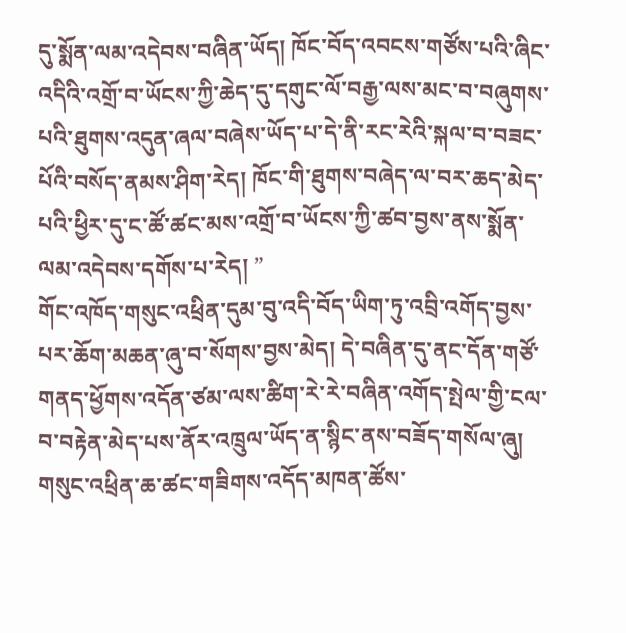དུ་སྨོན་ལམ་འདེབས་བཞིན་ཡོད། ཁོང་བོད་འབངས་གཙོས་པའི་ཞིང་འདིའི་འགྲོ་བ་ཡོངས་ཀྱི་ཆེད་དུ་དགུང་ལོ་བརྒྱ་ལས་མང་བ་བཞུགས་པའི་ཐུགས་འདུན་ཞལ་བཞེས་ཡོད་པ་དེ་ནི་རང་རེའི་སྐལ་བ་བཟང་པོའི་བསོད་ནམས་ཤིག་རེད། ཁོང་གི་ཐུགས་བཞེད་ལ་བར་ཆད་མེད་པའི་ཕྱིར་དུ་ང་ཚོ་ཚང་མས་འགྲོ་བ་ཡོངས་ཀྱི་ཚབ་བྱས་ནས་སྨོན་ལམ་འདེབས་དགོས་པ་རེད། ”
གོང་འཁོད་གསུང་འཕྲིན་དུམ་བུ་འདི་བོད་ཡིག་ཏུ་འབྲི་འགོད་བྱས་པར་ཆོག་མཆན་ཞུ་བ་སོགས་བྱས་མེད། དེ་བཞིན་དུ་ནང་དོན་གཙོ་གནད་ཕྱོགས་འདོན་ཙམ་ལས་ཚིག་རེ་རེ་བཞིན་འགོད་སྤེལ་གྱི་ངལ་བ་བརྟེན་མེད་པས་ནོར་འཁྲུལ་ཡོད་ན་སྙིང་ནས་བཟོད་གསོལ་ཞུ། གསུང་འཕྲིན་ཆ་ཚང་གཟིགས་འདོད་མཁན་ཚོས་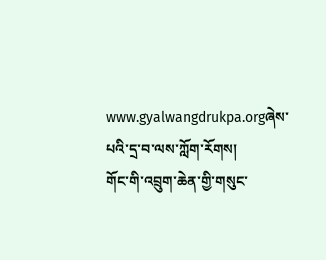www.gyalwangdrukpa.orgཞེས་པའི་དྲ་བ་ལས་ཀློག་རོགས།
གོང་གི་འབྲུག་ཆེན་གྱི་གསུང་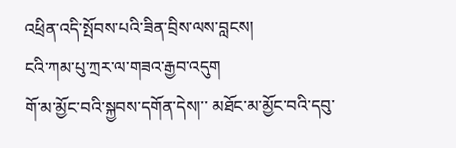འཕྲིན་འདི་སྤོབས་པའི་ཟིན་བྲིས་ལས་བླངས།
ངའི་ཀམ་པུ་ཀྲར་ལ་གཟའ་རྒྱབ་འདུག
གོ་མ་མྱོང་བའི་སྐྱབས་དགོན་དེས།་་ མཐོང་མ་མྱོང་བའི་དབུ་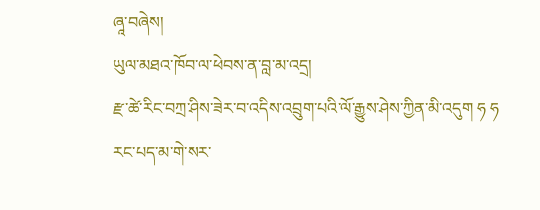ཞཱ་བཞེས།
ཡུལ་མཐའ་ཁོབ་ལ་ཕེབས་ན་བླ་མ་འདྲ།
རྫ་ཚེ་རིང་བཀྲ་ཤིས་ཟེར་བ་འདིས་འབྲུག་པའི་ལོ་རྒྱུས་ཤེས་ཀྱིན་མི་འདུག ཧ ཧ
རང་པད་མ་གེ་སར་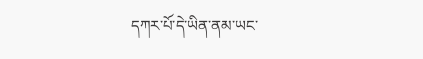དཀར་པོ་དེ་ཡིན་ནམ་ཡང་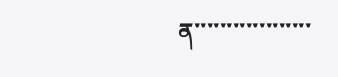ན་་་་་་་་་་་་་་་་་་